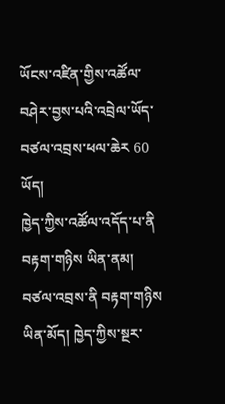ཡོངས་འཛིན་གྱིས་འཚོལ་བཤེར་བྱས་པའི་འབྲེལ་ཡོད་བཙལ་འབྲས་ཕལ་ཆེར 60 ཡོད།
ཁྱེད་ཀྱིས་འཚོལ་འདོད་པ་ནི བརྟག་གཉིས ཡིན་ནམ།
བཙལ་འབྲས་ནི བརྟག་གཉིས ཡིན་མོད། ཁྱེད་ཀྱིས་སྔར་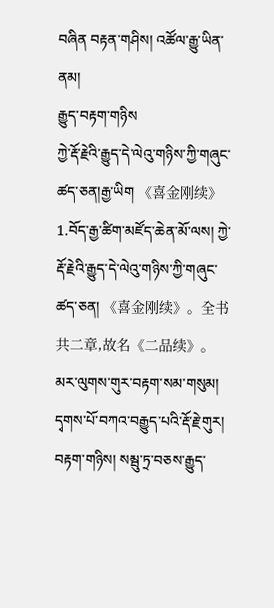བཞིན བརྟན་གཤིས། འཚོལ་རྒྱུ་ཡིན་ནམ།
རྒྱུད་བརྟག་གཉིས
ཀྱེ་རྡོ་རྗེའི་རྒྱུད་དེ་ལེའུ་གཉིས་ཀྱི་གཞུང་ཚད་ཅན།རྒྱ་ཡིག 《喜金刚续》 1.བོད་རྒྱ་ཚིག་མཛོད་ཆེན་མོ་ལས། ཀྱེ་རྡོ་རྗེའི་རྒྱུད་དེ་ལེའུ་གཉིས་ཀྱི་གཞུང་ཚད་ཅན། 《喜金刚续》。全书共二章,故名《二品续》。
མར་ལུགས་གུར་བརྟག་སམ་གསུམ།
དྭགས་པོ་བཀའ་བརྒྱུད་པའི་རྡོ་རྗེ་གུར། བརྟག་གཉིས། སམྦུ་ཏྲ་བཅས་རྒྱུད་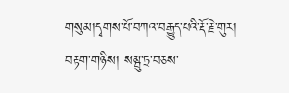གསུམ།དྭགས་པོ་བཀའ་བརྒྱུད་པའི་རྡོ་རྗེ་གུར། བརྟག་གཉིས། སམྦུ་ཏྲ་བཅས་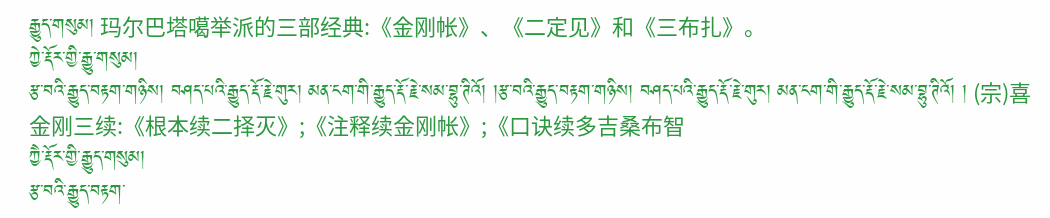རྒྱུད་གསུམ། 玛尔巴塔噶举派的三部经典:《金刚帐》、《二定见》和《三布扎》。
ཀྱེ་རྡོར་གྱི་རྒྱུ་གསུམ།
རྩ་བའི་རྒྱུད་བརྟག་གཉིས། བཤད་པའི་རྒྱུད་རྡོ་རྗེ་གུར། མན་ངག་གི་རྒྱུད་རྡོ་རྗེ་སམ་བྷུ་ཊིའོ། །རྩ་བའི་རྒྱུད་བརྟག་གཉིས། བཤད་པའི་རྒྱུད་རྡོ་རྗེ་གུར། མན་ངག་གི་རྒྱུད་རྡོ་རྗེ་སམ་བྷུ་ཊིའོ། ། (宗)喜金刚三续:《根本续二择灭》;《注释续金刚帐》;《口诀续多吉桑布智
ཀྱཻ་རྡོར་གྱི་རྒྱུད་གསུམ།
རྩ་བའི་རྒྱུད་བརྟག་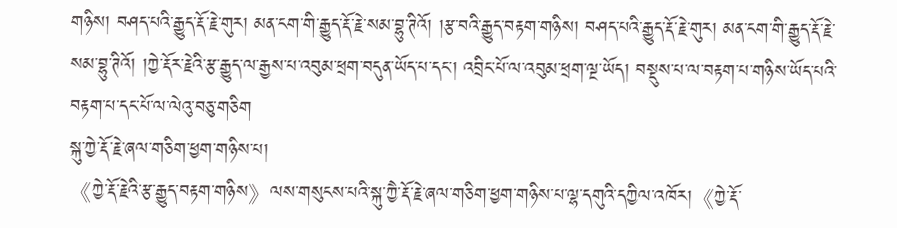གཉིས། བཤད་པའི་རྒྱུད་རྡོ་རྗེ་གུར། མན་ངག་གི་རྒྱུད་རྡོ་རྗེ་སམ་བྷུ་ཊིའོ། །རྩ་བའི་རྒྱུད་བརྟག་གཉིས། བཤད་པའི་རྒྱུད་རྡོ་རྗེ་གུར། མན་ངག་གི་རྒྱུད་རྡོ་རྗེ་སམ་བྷུ་ཊིའོ། །ཀྱེ་རྡོར་རྗེའི་རྩ་རྒྱུད་ལ་རྒྱས་པ་འབུམ་ཕྲག་བདུན་ཡོད་པ་དང་། འབྲིང་པོ་ལ་འབུམ་ཕྲག་ལྔ་ཡོད། བསྡུས་པ་ལ་བརྟག་པ་གཉིས་ཡོད་པའི་བརྟག་པ་དང་པོ་ལ་ལེའུ་བཅུ་གཅིག
སྐུ་ཀྱེ་རྡོ་རྗེ་ཞལ་གཅིག་ཕྱག་གཉིས་པ།
《ཀྱེ་རྡོ་རྗེའི་རྩ་རྒྱུད་བརྟག་གཉིས》ལས་གསུངས་པའི་སྐུ་ཀྱཻ་རྡོ་རྗེ་ཞལ་གཅིག་ཕྱག་གཉིས་པ་ལྷ་དགུའི་དཀྱིལ་འཁོར།《ཀྱེ་རྡོ་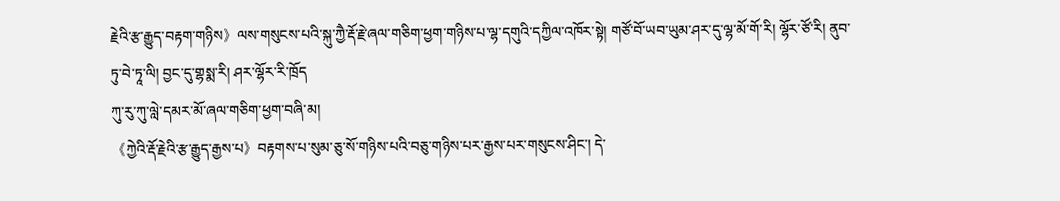རྗེའི་རྩ་རྒྱུད་བརྟག་གཉིས》ལས་གསུངས་པའི་སྐུ་ཀྱཻ་རྡོ་རྗེ་ཞལ་གཅིག་ཕྱག་གཉིས་པ་ལྷ་དགུའི་དཀྱིལ་འཁོར་སྟེ། གཙོ་བོ་ཡབ་ཡུམ་ཤར་དུ་ལྷ་མོ་གོ་རི། ལྷོར་ཙོ་རི། ནུབ་ཏུ་བེ་ཏཱ་ལི། བྱང་དུ་གྷསྨ་རི། ཤར་ལྷོར་རི་ཁྲོད
ཀུ་རུ་ཀུ་ལླེ་དམར་མོ་ཞལ་གཅིག་ཕྱག་བཞི་མ།
《ཀྱེའི་རྡོ་རྗེའི་རྩ་རྒྱུད་རྒྱས་པ》བརྟགས་པ་སུམ་ཅུ་སོ་གཉིས་པའི་བཅུ་གཉིས་པར་རྒྱས་པར་གསུངས་ཤིང་། དེ་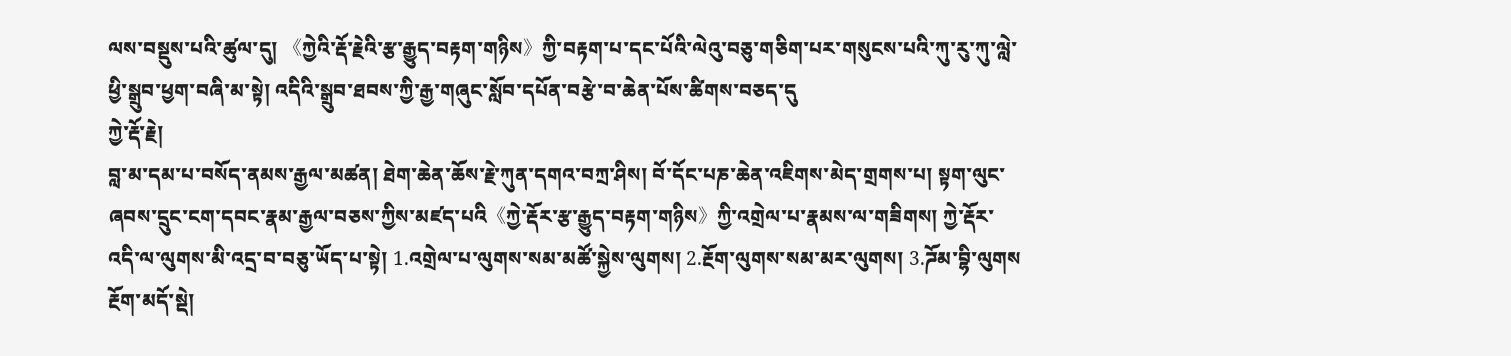ལས་བསྡུས་པའི་ཚུལ་དུ། 《ཀྱེའི་རྡོ་རྗེའི་རྩ་རྒྱུད་བརྟག་གཉིས》ཀྱི་བརྟག་པ་དང་པོའི་ལེའུ་བཅུ་གཅིག་པར་གསུངས་པའི་ཀུ་རུ་ཀུ་ལླེ་ཕྱི་སྒྲུབ་ཕྱག་བཞི་མ་སྟེ། འདིའི་སྒྲུབ་ཐབས་ཀྱི་རྒྱ་གཞུང་སློབ་དཔོན་བརྩེ་བ་ཆེན་པོས་ཚིགས་བཅད་དུ
ཀྱེ་རྡོ་རྗེ།
བླ་མ་དམ་པ་བསོད་ནམས་རྒྱལ་མཚན། ཐེག་ཆེན་ཆོས་རྗེ་ཀུན་དགའ་བཀྲ་ཤིས། བོ་དོང་པཎ་ཆེན་འཇིགས་མེད་གྲགས་པ། སྟག་ལུང་ཞབས་དྲུང་ངག་དབང་རྣམ་རྒྱལ་བཅས་ཀྱིས་མཛད་པའི《ཀྱེ་རྡོར་རྩ་རྒྱུད་བརྟག་གཉིས》ཀྱི་འགྲེལ་པ་རྣམས་ལ་གཟིགས། ཀྱེ་རྡོར་འདི་ལ་ལུགས་མི་འདྲ་བ་བཅུ་ཡོད་པ་སྟེ། 1.འགྲེལ་པ་ལུགས་སམ་མཚོ་སྐྱེས་ལུགས། 2.རྔོག་ལུགས་སམ་མར་ལུགས། 3.ཌོམ་བྷི་ལུགས
རྔོག་མདོ་སྡེ།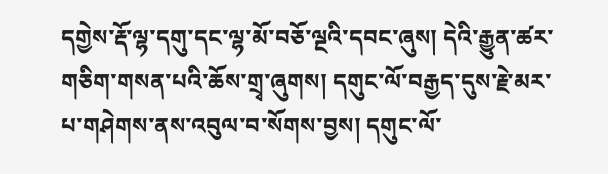དགྱེས་རྡོ་ལྷ་དགུ་དང་ལྷ་མོ་བཅོ་ལྔའི་དབང་ཞུས། དེའི་རྒྱུན་ཚར་གཅིག་གསན་པའི་ཆོས་གྲྭ་ཞུགས། དགུང་ལོ་བརྒྱད་དུས་རྗེ་མར་པ་གཤེགས་ནས་འབུལ་བ་སོགས་བྱས། དགུང་ལོ་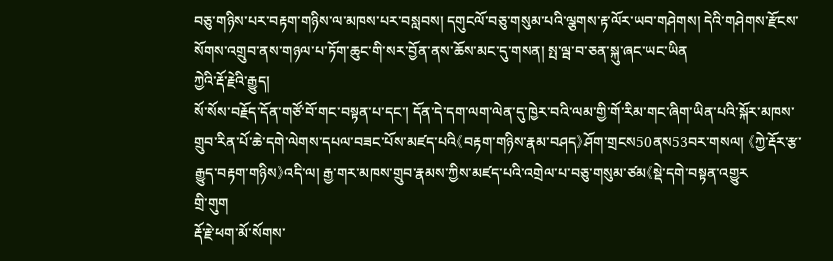བཅུ་གཉིས་པར་བརྟག་གཉིས་ལ་མཁས་པར་བསླབས། དགུངལོ་བཅུ་གསུམ་པའི་ལྕགས་རྟ་ལོར་ཡབ་གཤེགས། དེའི་གཤེགས་རྫོངས་སོགས་འགྲུབ་ནས་གཉལ་པ་ཏོག་ཆུང་གི་སར་བྱོན་ནས་ཆོས་མང་དུ་གསན། སྤ་ལྦ་བ་ཅན་སྐུ་ཞང་ཡང་ཡིན
ཀྱེའི་རྡོ་རྗེའི་རྒྱུད།
སོ་སོས་བརྗོད་དོན་གཙོ་བོ་གང་བསྟན་པ་དང་། དོན་དེ་དག་ལག་ལེན་དུ་ཁྱེར་བའི་ལམ་གྱི་གོ་རིམ་གང་ཞིག་ཡིན་པའི་སྐོར་མཁས་གྲུབ་རིན་པོ་ཆེ་དགེ་ལེགས་དཔལ་བཟང་པོས་མཛད་པའི《བརྟག་གཉིས་རྣམ་བཤད》ཤོག་གྲངས50ནས53བར་གསལ། 《ཀྱེ་རྡོར་རྩ་རྒྱུད་བརྟག་གཉིས》འདི་ལ། རྒྱ་གར་མཁས་གྲུབ་རྣམས་ཀྱིས་མཛད་པའི་འགྲེལ་པ་བཅུ་གསུམ་ཙམ《སྡེ་དགེ་བསྟན་འགྱུར
གྲི་གུག
རྡོ་རྗེ་ཕག་མོ་སོགས་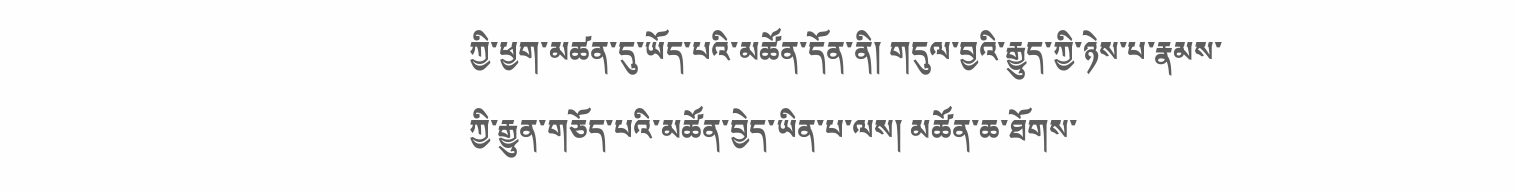ཀྱི་ཕྱག་མཚན་དུ་ཡོད་པའི་མཚོན་དོན་ནི། གདུལ་བྱའི་རྒྱུད་ཀྱི་ཉེས་པ་རྣམས་ཀྱི་རྒྱུན་གཅོད་པའི་མཚོན་བྱེད་ཡིན་པ་ལས། མཚོན་ཆ་ཐོགས་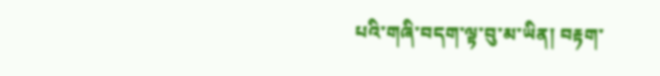པའི་གཞི་བདག་ལྟ་བུ་མ་ཡིན། བརྟག་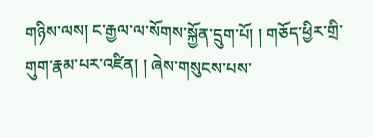གཉིས་ལས། ང་རྒྱལ་ལ་སོགས་སྐྱོན་དྲུག་པོ། ། གཅོད་ཕྱིར་གྲི་གུག་རྣམ་པར་འཛིན། ། ཞེས་གསུངས་པས་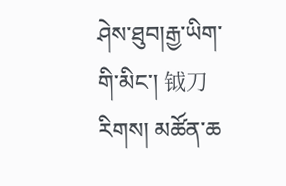ཤེས་ཐུབ།རྒྱ་ཡིག་གི་མིང་། 钺刀 རིགས། མཚོན་ཆ